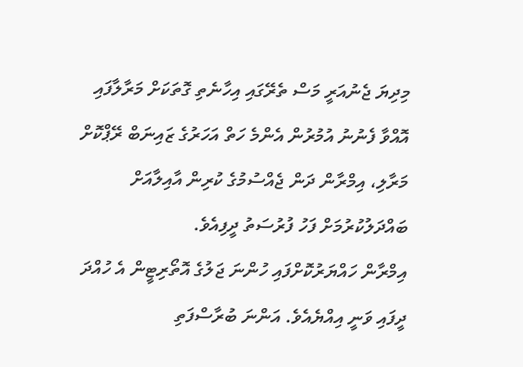މިދިޔަ ޖެނުއަރީ މަސް ތެރޭގައި އިހާނެތި ގޮތަކަށް މަރާލާފައި އޮއްވާ ފެނުނު އުމުރުން އެންމެ ހަތް އަހަރުގެ ޒައިނަބް ރޭޕްކޮށް މަރާލި، އިމްރާން ދަން ޖެއްސުމުގެ ކުރިން އާއިލާއަށް ބައްދަލުކުރުމަށް ފަހު ފުރުސަތު ދީފިއެވެ.
އިމްރާން ހައްޔަރުކޮށްފައި ހުންނަ ޖަލުގެ އޮތޯރިޓީން އެ ހުއްދަ ދީފައި ވަނީ އިއްޔެއެވެ. އަންނަ ބުރާސްފަތި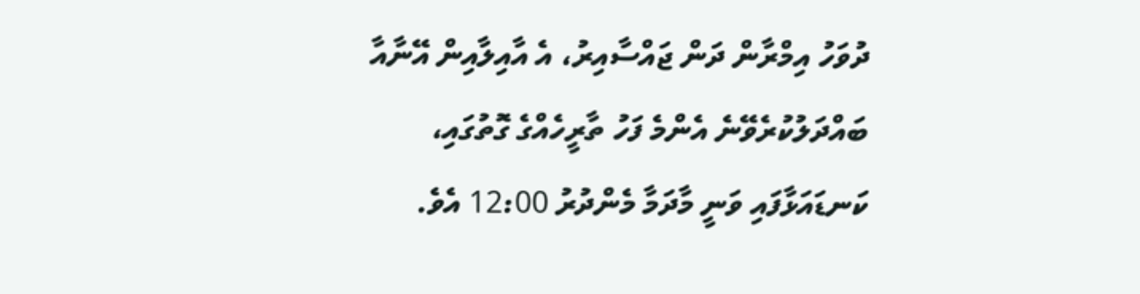ދުވަހު އިމްރާން ދަން ޖައްސާއިރު، އެ އާއިލާއިން އޭނާއާ ބައްދަލުކުރެވޭނެ އެންމެ ފަހު ތާރީހެއްގެ ގޮތުގައި، ކަނޑައަޅާފައި ވަނީ މާދަމާ މެންދުރު 12:00 އެވެ.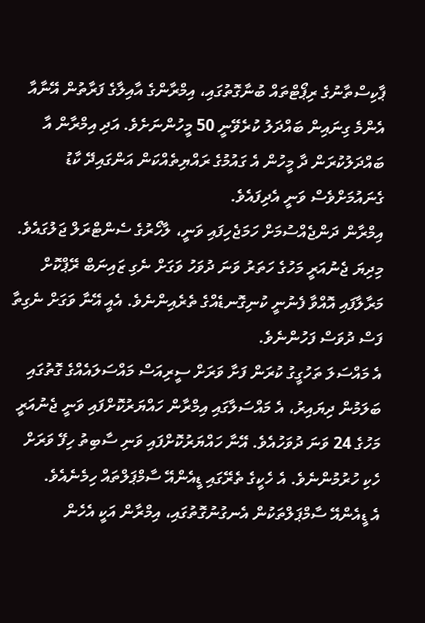ޕާކިސްތާނުގެ ރިޕޯޓްތައް ބުނާގޮތުގައި، އިމްރާންގެ އާއިލާގެ ފަރާތުން އޭނާއާ އެންމެ ގިނައިން ބައްދަލު ކުރެވޭނީ 50 މީހުންނަށެވެ. އަދި އިމްރާން އާ ބައްދަލުކުރަން ދާ މީހުން އެ ގައުމުގެ ރައްޔިތެއްކަން އަންގައިދޭ ކާޑު ގެނައުމަށްވެސް ވަނީ އެދިފައެވެ.
އިމްރާން ދަންޖެއްސުމަށް ހަމަޖެހިފައި ވަނީ، ލާހޯރުގެ ސެންޓްރަލް ޖަލުގައެވެ.
މިދިޔަ ޖެނުއަރީ މަހުގެ ހަތަރު ވަނަ ދުވަހު ވަގަށް ނެގި ޒައިނަބް ރޭޕްކޮށް މަރާލާފައި އޮއްވާ ފެނުނީ ކުނިގޮނޑެއްގެ ތެރެއިންނެވެ. އެއީ އޭނާ ވަގަށް ނެގިތާ ފަސް ދުވަސް ފަހުންނެވެ.
އެ މައްސަލަ ތަހުގީގު ކުރަން ފަށާ ވަރަށް ސީރިއަސް މައްސަލައެއްގެ ގޮތުގައި ބަލަމުން ދިޔައިރު، އެ މައްސަލާގައި އިމްރާން ހައްޔަރުކޮށްފައި ވަނީ ޖެނުއަރީ މަހުގެ 24 ވަނަ ދުވަހުއެވެ. އޭނާ ހައްޔަރުކޮށްފައި ވަނި ސާބިތު ހިފޭ ވަރަށް ހެކި ހުރުމުންނެވެ. އެ ހެކީގެ ތެރޭގައި ޑީއެންއޭ ސާމްޕަލްތައް ހިމެނެއެވެ.
އެ ޑީއެންއޭ ސާމްޕަލްތަކުން އެނގުނުގޮތުގައި، އިމްރާން އަކީ އެހެން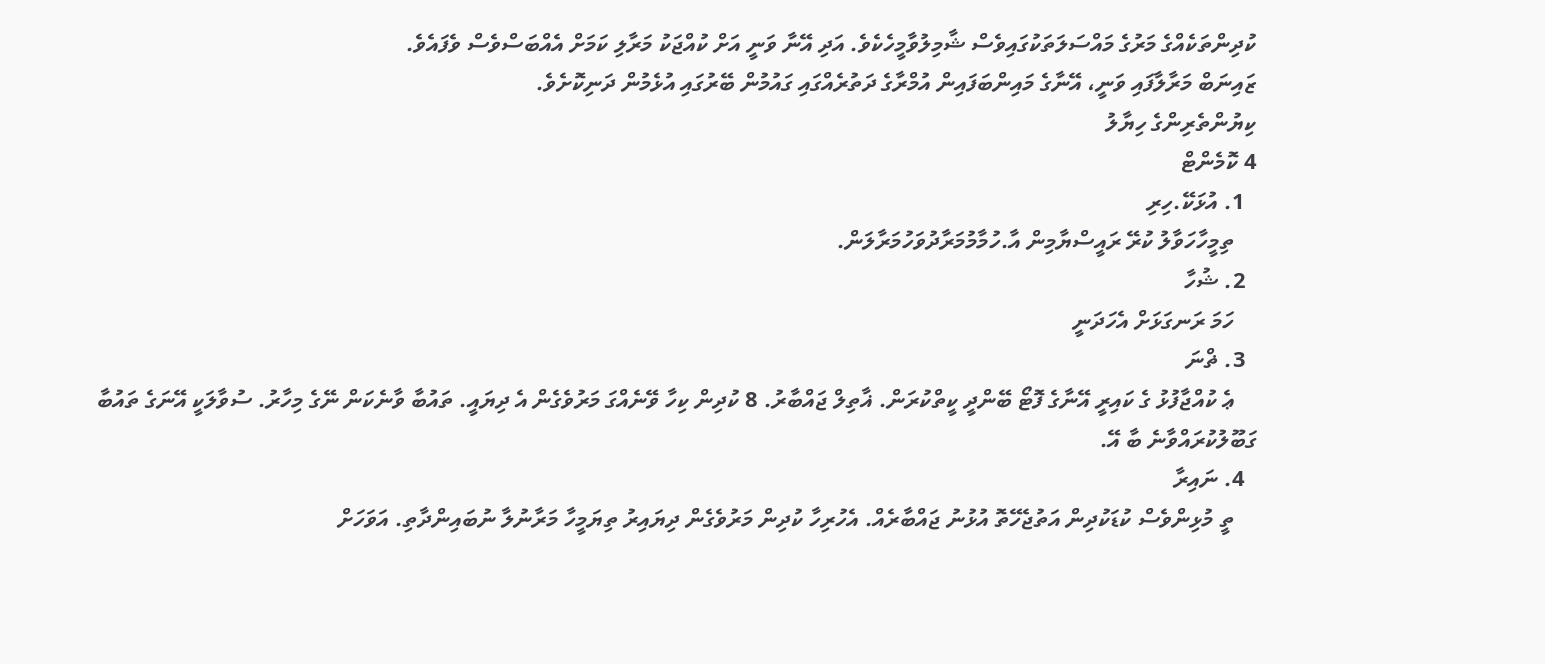ކުދިންތަކެއްގެ މަރުގެ މައްސަލަތަކުގައިވެސް ޝާމިލުވާމީހެކެވެ. އަދި އޭނާ ވަނީ އަށް ކުއްޖަކު މަރާލި ކަމަށް އެއްބަސްވެސް ވެފައެވެ.
ޒައިނަބް މަރާލާފައި ވަނީ، އޭނާގެ މައިންބަފައިން އުމްރާގެ ދަތުރެއްގައި ގައުމުން ބޭރުގައި އުޅެމުން ދަނިކޮށެވެ.
ކިޔުންތެރިންގެ ހިޔާލު
4 ކޮމެންޓް
  1. އުޅަކޭ.ހިރި
    ތިމީހާހަވާލު ކުރޭ ރައީސްޔާމިން އާ.ހުމާމުމަރާދުވަހުމަރާލަން.
  2. ޝުހާ
    ހަމަ ރަނގަޅަށް އެހަދަނީ
  3. ޡްނަ
    ޢެ ކުއްޖާފުޅު ގެ ކައިރީ އޭނާގެ ފޮޓޯ ބޭންދީ ކީތްކުރަން. ޣާތިލް ޖައްބާރު. 8 ކުދިން ކިހާ ވޭނެއްގަ މަރުވެގެން އެ ދިޔައީ. ތައުބާ ވާނެކަން ނޭގެ މިހާރު. ސުވާލަކީ އޭނަގެ ތައުބާ ގަބޫލުކުރައްވާނެ ބާ އޭ.
  4. ނައިރާ
    ތީ މުޅިންވެސް ކުޑަކުދިން އަތުޖެހޭތޮ އުޅުނު ޖައްބާރެއް. އެހުރިހާ ކުދިން މަރުވެގެން ދިޔައިރު ތިޔަމީހާ މަރާނުލާ ނުބައިންދާތި. އަވަހަށް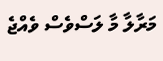މަރާލާ މާ ލަސްވެސް ވެއްޖެ